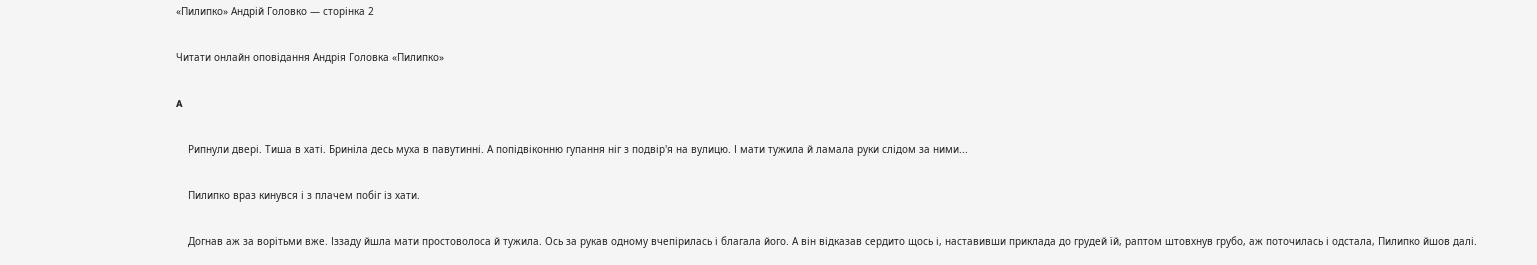«Пилипко» Андрій Головко — сторінка 2

Читати онлайн оповідання Андрія Головка «Пилипко»

A

    Рипнули двері. Тиша в хаті. Бриніла десь муха в павутинні. А попідвіконню гупання ніг з подвір'я на вулицю. І мати тужила й ламала руки слідом за ними...

    Пилипко враз кинувся і з плачем побіг із хати.

    Догнав аж за ворітьми вже. Іззаду йшла мати простоволоса й тужила. Ось за рукав одному вчепірилась і благала його. А він відказав сердито щось і, наставивши приклада до грудей їй, раптом штовхнув грубо, аж поточилась і одстала, Пилипко йшов далі.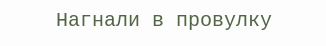Нагнали в провулку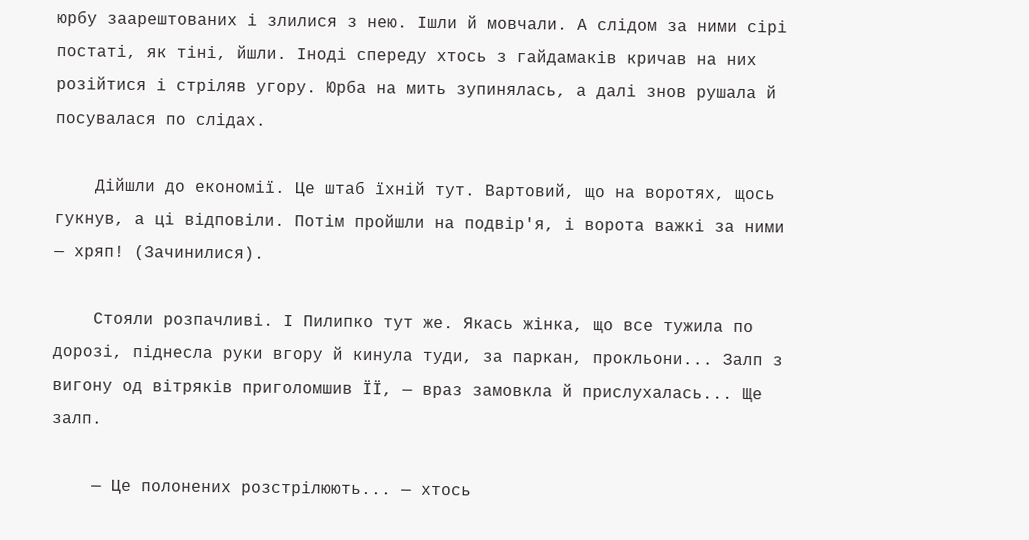юрбу заарештованих і злилися з нею. Ішли й мовчали. А слідом за ними сірі постаті, як тіні, йшли. Іноді спереду хтось з гайдамаків кричав на них розійтися і стріляв угору. Юрба на мить зупинялась, а далі знов рушала й посувалася по слідах.

    Дійшли до економії. Це штаб їхній тут. Вартовий, що на воротях, щось гукнув, а ці відповіли. Потім пройшли на подвір'я, і ворота важкі за ними — хряп! (Зачинилися).

    Стояли розпачливі. І Пилипко тут же. Якась жінка, що все тужила по дорозі, піднесла руки вгору й кинула туди, за паркан, прокльони... Залп з вигону од вітряків приголомшив ЇЇ, — враз замовкла й прислухалась... Ще залп.

    — Це полонених розстрілюють... — хтось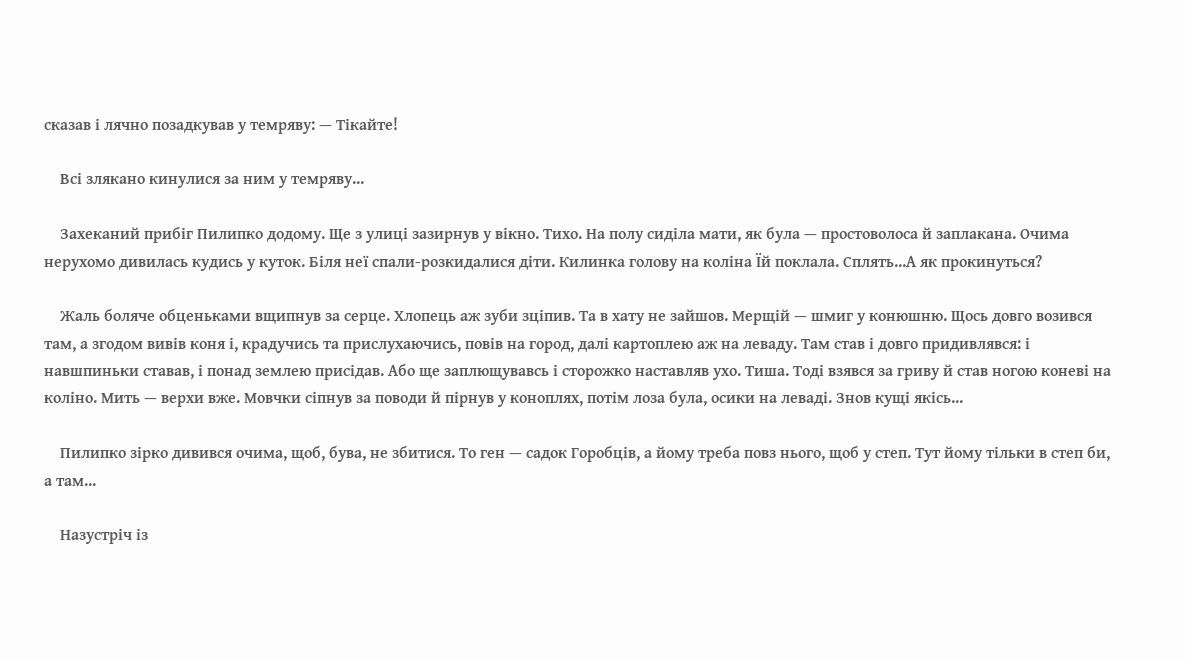сказав і лячно позадкував у темряву: — Тікайте!

    Всі злякано кинулися за ним у темряву...

    Захеканий прибіг Пилипко додому. Ще з улиці зазирнув у вікно. Тихо. На полу сиділа мати, як була — простоволоса й заплакана. Очима нерухомо дивилась кудись у куток. Біля неї спали-розкидалися діти. Килинка голову на коліна Їй поклала. Сплять...А як прокинуться?

    Жаль боляче обценьками вщипнув за серце. Хлопець аж зуби зціпив. Та в хату не зайшов. Мерщій — шмиг у конюшню. Щось довго возився там, а згодом вивів коня і, крадучись та прислухаючись, повів на город, далі картоплею аж на леваду. Там став і довго придивлявся: і навшпиньки ставав, і понад землею присідав. Або ще заплющувавсь і сторожко наставляв ухо. Тиша. Тоді взявся за гриву й став ногою коневі на коліно. Мить — верхи вже. Мовчки сіпнув за поводи й пірнув у коноплях, потім лоза була, осики на леваді. Знов кущі якісь...

    Пилипко зірко дивився очима, щоб, бува, не збитися. То ген — садок Горобців, а йому треба повз нього, щоб у степ. Тут йому тільки в степ би, а там...

    Назустріч із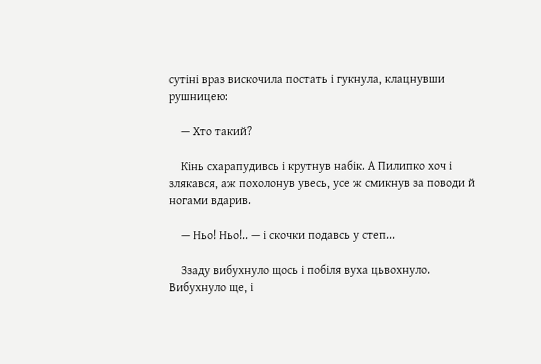сутіні враз вискочила постать і гукнула, клацнувши рушницею:

    — Хто такий?

    Кінь схарапудивсь і крутнув набік. А Пилипко хоч і злякався, аж похолонув увесь, усе ж смикнув за поводи й ногами вдарив.

    — Ньо! Ньо!.. — і скочки подавсь у степ...

    Ззаду вибухнуло щось і побіля вуха цьвохнуло. Вибухнуло ще, і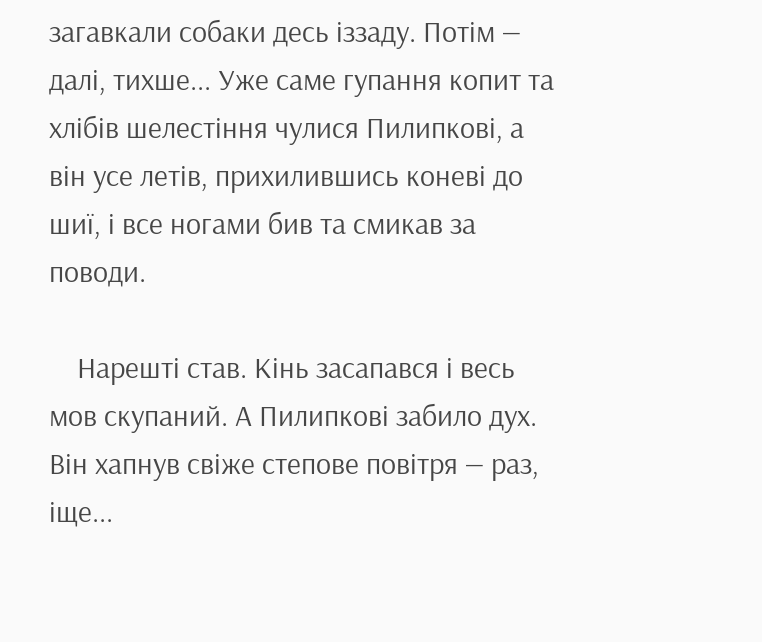загавкали собаки десь іззаду. Потім — далі, тихше... Уже саме гупання копит та хлібів шелестіння чулися Пилипкові, а він усе летів, прихилившись коневі до шиї, і все ногами бив та смикав за поводи.

    Нарешті став. Кінь засапався і весь мов скупаний. А Пилипкові забило дух. Він хапнув свіже степове повітря — раз, іще...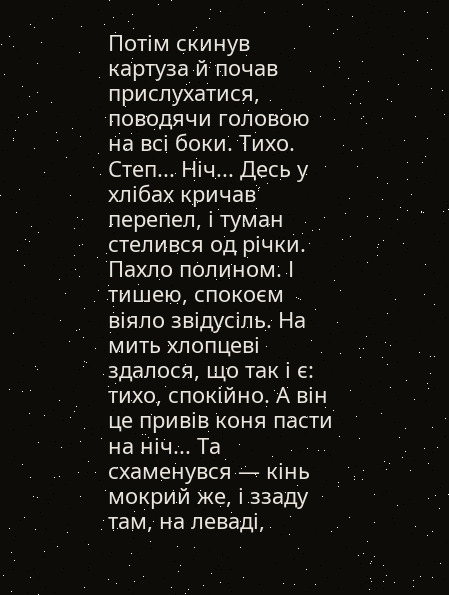Потім скинув картуза й почав прислухатися, поводячи головою на всі боки. Тихо. Степ... Ніч... Десь у хлібах кричав перепел, і туман стелився од річки. Пахло полином. І тишею, спокоєм віяло звідусіль. На мить хлопцеві здалося, що так і є: тихо, спокійно. А він це привів коня пасти на ніч... Та схаменувся — кінь мокрий же, і ззаду там, на леваді,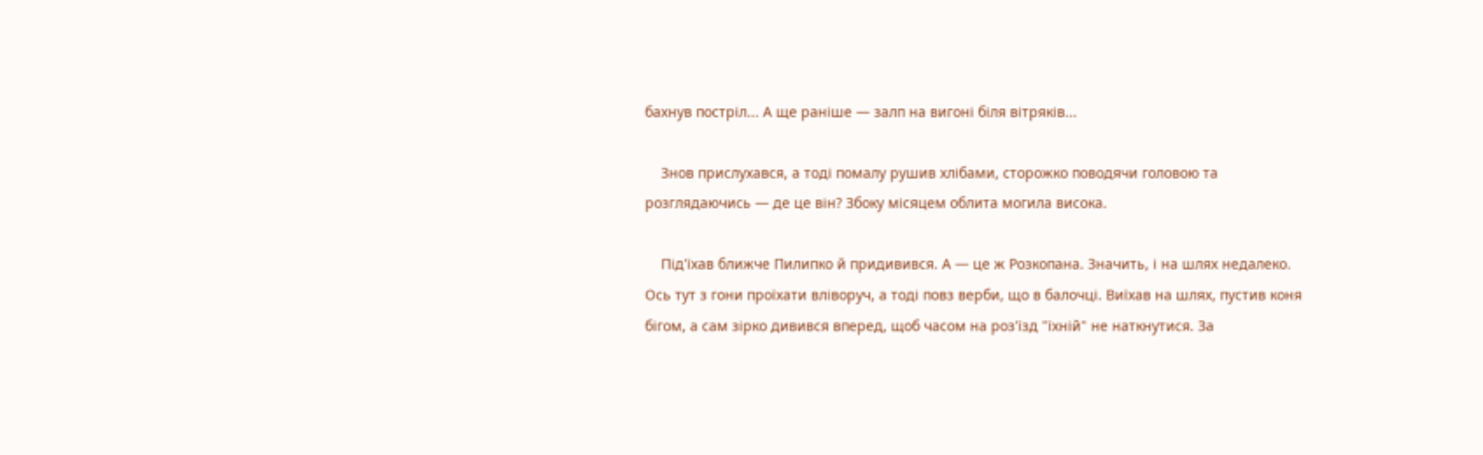бахнув постріл... А ще раніше — залп на вигоні біля вітряків...

    Знов прислухався, а тоді помалу рушив хлібами, сторожко поводячи головою та розглядаючись — де це він? Збоку місяцем облита могила висока.

    Під'їхав ближче Пилипко й придивився. А — це ж Розкопана. Значить, і на шлях недалеко. Ось тут з гони проїхати вліворуч, а тоді повз верби, що в балочці. Виїхав на шлях, пустив коня бігом, а сам зірко дивився вперед, щоб часом на роз'їзд "їхній" не наткнутися. За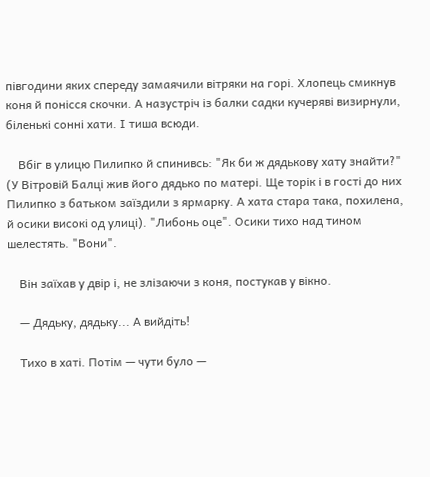півгодини яких спереду замаячили вітряки на горі. Хлопець смикнув коня й понісся скочки. А назустріч із балки садки кучеряві визирнули, біленькі сонні хати. І тиша всюди.

    Вбіг в улицю Пилипко й спинивсь: "Як би ж дядькову хату знайти?" (У Вітровій Балці жив його дядько по матері. Ще торік і в гості до них Пилипко з батьком заїздили з ярмарку. А хата стара така, похилена, й осики високі од улиці). "Либонь оце". Осики тихо над тином шелестять. "Вони".

    Він заїхав у двір і, не злізаючи з коня, постукав у вікно.

    — Дядьку, дядьку... А вийдіть!

    Тихо в хаті. Потім — чути було —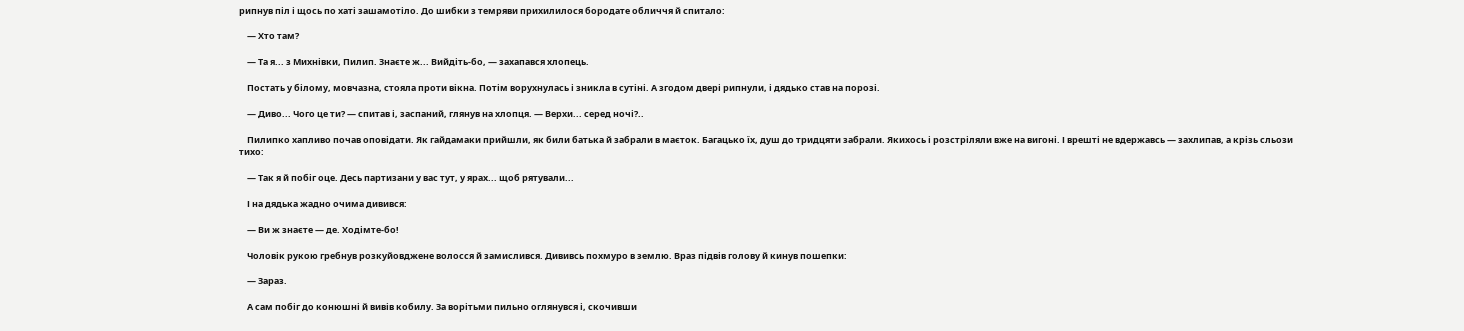рипнув піл і щось по хаті зашамотіло. До шибки з темряви прихилилося бородате обличчя й спитало:

    — Хто там?

    — Та я... з Михнівки, Пилип. Знаєте ж... Вийдіть-бо, — захапався хлопець.

    Постать у білому, мовчазна, стояла проти вікна. Потім ворухнулась і зникла в сутіні. А згодом двері рипнули, і дядько став на порозі.

    — Диво... Чого це ти? — спитав і, заспаний, глянув на хлопця. — Верхи... серед ночі?..

    Пилипко хапливо почав оповідати. Як гайдамаки прийшли, як били батька й забрали в маєток. Багацько їх, душ до тридцяти забрали. Якихось і розстріляли вже на вигоні. І врешті не вдержавсь — захлипав, а крізь сльози тихо:

    — Так я й побіг оце. Десь партизани у вас тут, у ярах... щоб рятували...

    І на дядька жадно очима дивився:

    — Ви ж знаєте — де. Ходімте-бо!

    Чоловік рукою гребнув розкуйовджене волосся й замислився. Дививсь похмуро в землю. Враз підвів голову й кинув пошепки:

    — Зараз.

    А сам побіг до конюшні й вивів кобилу. За ворітьми пильно оглянувся і, скочивши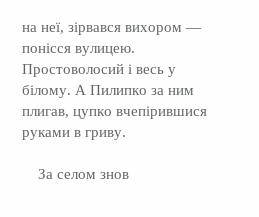на неї, зірвався вихором — понісся вулицею. Простоволосий і весь у білому. А Пилипко за ним плигав, цупко вчепірившися руками в гриву.

    За селом знов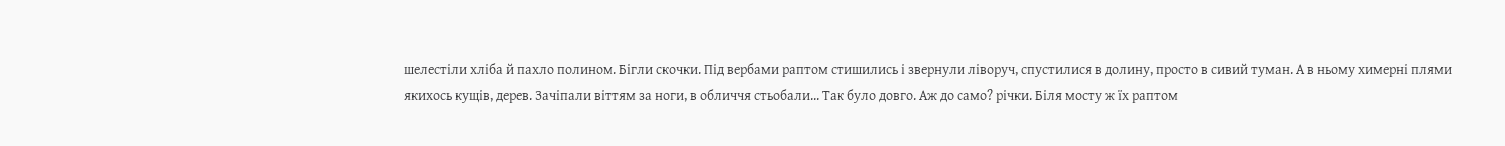шелестіли хліба й пахло полином. Бігли скочки. Під вербами раптом стишились і звернули ліворуч, спустилися в долину, просто в сивий туман. А в ньому химерні плями якихось кущів, дерев. Зачіпали віттям за ноги, в обличчя стьобали... Так було довго. Аж до само? річки. Біля мосту ж їх раптом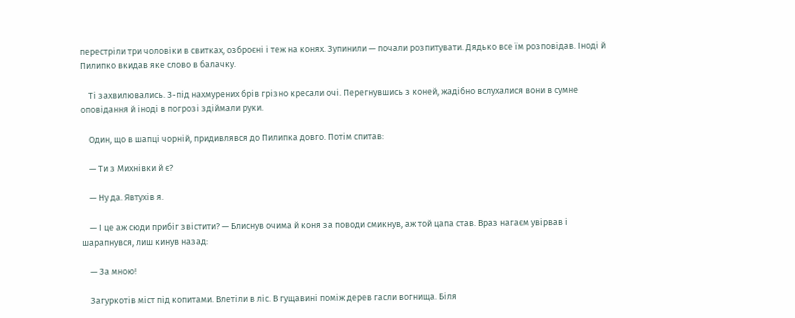перестріли три чоловіки в свитках, озброєні і теж на конях. Зупинили — почали розпитувати. Дядько все їм розповідав. Іноді й Пилипко вкидав яке слово в балачку.

    Ті захвилювались. З-під нахмурених брів грізно кресали очі. Перегнувшись з коней, жадібно вслухалися вони в сумне оповідання й іноді в погрозі здіймали руки.

    Один, що в шапці чорній, придивлявся до Пилипка довго. Потім спитав:

    — Ти з Михнівки й є?

    — Ну да. Явтухів я.

    — І це аж сюди прибіг звістити? — Блиснув очима й коня за поводи смикнув, аж той цапа став. Враз нагаєм увірвав і шарапнувся, лиш кинув назад:

    — За мною!

    Загуркотів міст під копитами. Влетіли в ліс. В гущавині поміж дерев гасли вогнища. Біля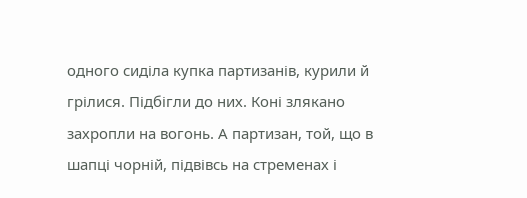одного сиділа купка партизанів, курили й грілися. Підбігли до них. Коні злякано захропли на вогонь. А партизан, той, що в шапці чорній, підвівсь на стременах і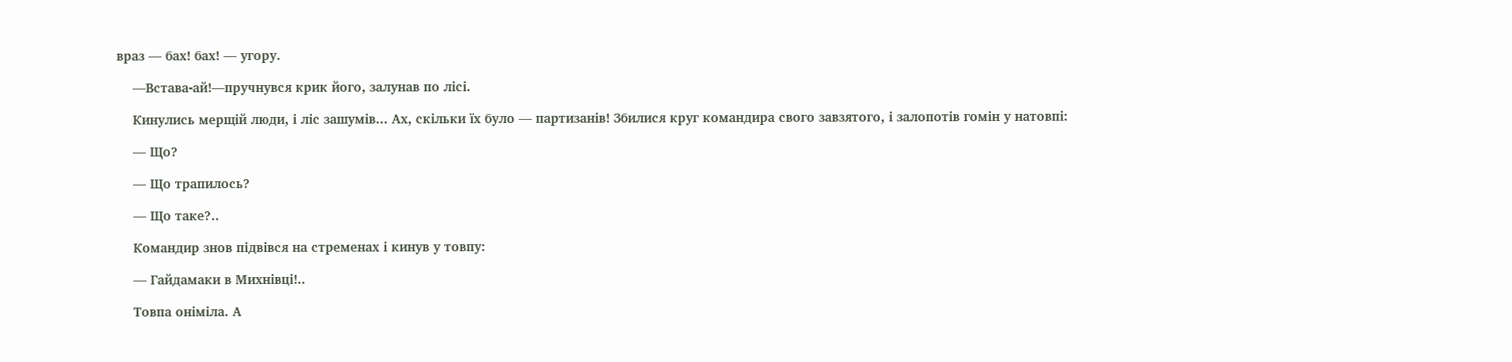враз — бах! бах! — угору.

    —Встава-ай!—пручнувся крик його, залунав по лісі.

    Кинулись мерщій люди, і ліс зашумів... Ах, скільки їх було — партизанів! Збилися круг командира свого завзятого, і залопотів гомін у натовпі:

    — Що?

    — Що трапилось?

    — Що таке?..

    Командир знов підвівся на стременах і кинув у товпу:

    — Гайдамаки в Михнівці!..

    Товпа оніміла. А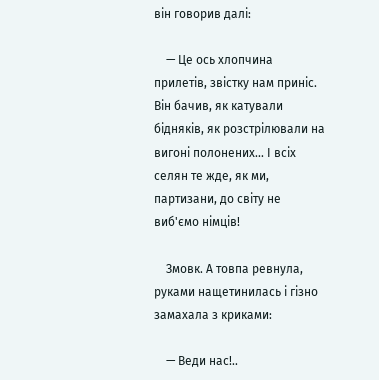він говорив далі:

    — Це ось хлопчина прилетів, звістку нам приніс. Він бачив, як катували бідняків, як розстрілювали на вигоні полонених... І всіх селян те жде, як ми, партизани, до світу не виб'ємо німців!

    Змовк. А товпа ревнула, руками нащетинилась і гізно замахала з криками:

    — Веди нас!..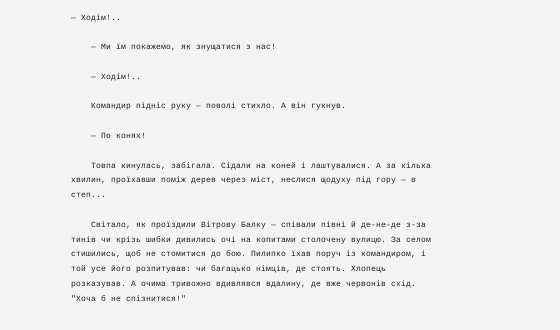— Ходім!..

    — Ми їм покажемо, як знущатися з нас!

    — Ходім!..

    Командир підніс руку — поволі стихло. А він гукнув.

    — По конях!

    Товпа кинулась, забігала. Сідали на коней і лаштувалися. А за кілька хвилин, проїхавши поміж дерев через міст, неслися щодуху під гору — в степ...

    Світало, як проїздили Вітрову Балку — співали півні й де-не-де з-за тинів чи крізь шибки дивились очі на копитами столочену вулицю. За селом стишились, щоб не стомитися до бою. Пилипко їхав поруч із командиром, і той усе його розпитував: чи багацько німців, де стоять. Хлопець розказував. А очима тривожно вдивлявся вдалину, де вже червонів схід. "Хоча б не спізнитися!"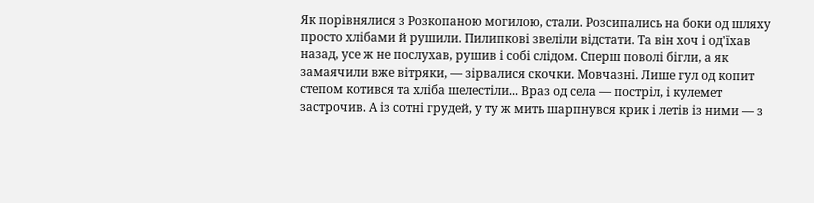Як порівнялися з Розкопаною могилою, стали. Розсипались на боки од шляху просто хлібами й рушили. Пилипкові звеліли відстати. Та він хоч і од'їхав назад, усе ж не послухав, рушив і собі слідом. Сперш поволі бігли, а як замаячили вже вітряки, — зірвалися скочки. Мовчазні. Лише гул од копит степом котився та хліба шелестіли... Враз од села — постріл, і кулемет застрочив. А із сотні грудей, у ту ж мить шарпнувся крик і летів із ними — з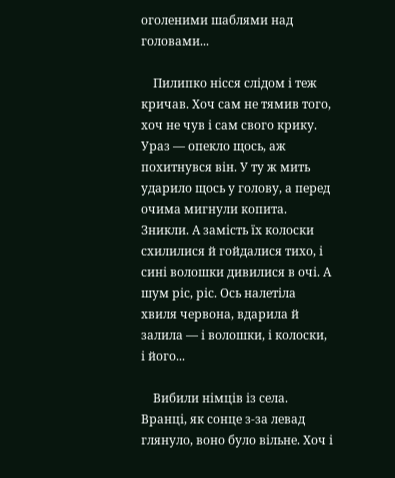оголеними шаблями над головами...

    Пилипко нісся слідом і теж кричав. Хоч сам не тямив того, хоч не чув і сам свого крику. Ураз — опекло щось, аж похитнувся він. У ту ж мить ударило щось у голову, а перед очима мигнули копита. Зникли. А замість їх колоски схилилися й гойдалися тихо, і сині волошки дивилися в очі. А шум ріс, ріс. Ось налетіла хвиля червона, вдарила й залила — і волошки, і колоски, і його...

    Вибили німців із села. Вранці, як сонце з-за левад глянуло, воно було вільне. Хоч і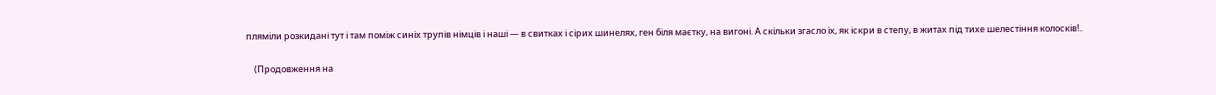пляміли розкидані тут і там поміж синіх трупів німців і наші — в свитках і сірих шинелях, ген біля маєтку, на вигоні. А скільки згасло їх, як іскри в степу, в житах під тихе шелестіння колосків!..

    (Продовження на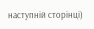наступній сторінці)